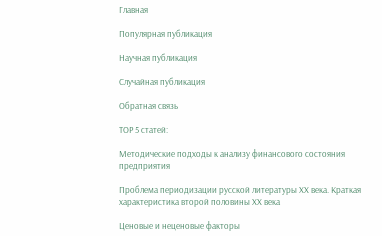Главная

Популярная публикация

Научная публикация

Случайная публикация

Обратная связь

ТОР 5 статей:

Методические подходы к анализу финансового состояния предприятия

Проблема периодизации русской литературы ХХ века. Краткая характеристика второй половины ХХ века

Ценовые и неценовые факторы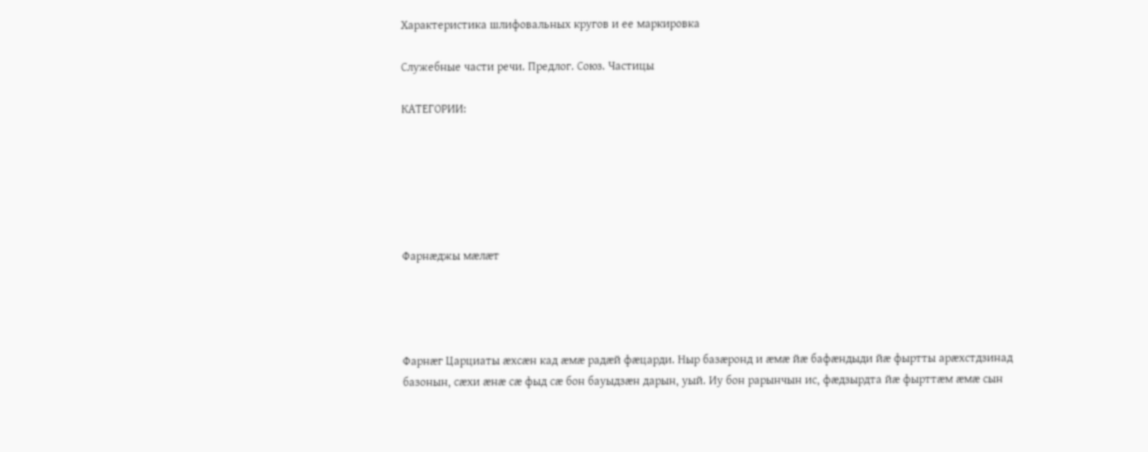Характеристика шлифовальных кругов и ее маркировка

Служебные части речи. Предлог. Союз. Частицы

КАТЕГОРИИ:






Фарнæджы мæлæт




Фарнæг Царциаты æхсæн кад æмæ радæй фæцарди. Ныр базæронд и æмæ йæ бафæндыди йæ фыртты арæхстдзинад базонын, сæхи æнæ сæ фыд сæ бон бауыдзæн дарын, уый. Иу бон рарынчын ис, фæдзырдта йæ фырттæм æмæ сын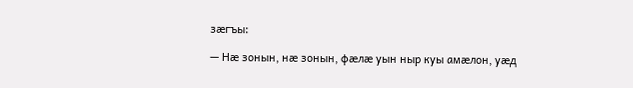зæгъы:

— Нæ зонын, нæ зонын, фæлæ уын ныр куы амæлон, уæд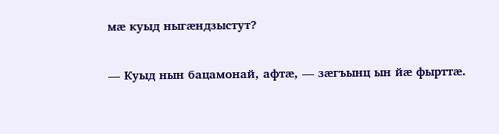мæ куыд ныгæндзыстут?

— Куыд нын бацамонай, афтæ, — зæгъынц ын йæ фырттæ.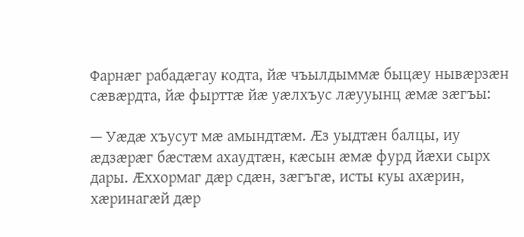Фарнæг рабадæгау кодта, йæ чъылдыммæ быцæу нывæрзæн сæвæрдта, йæ фырттæ йæ уæлхъус лæууынц æмæ зæгъы:

— Уæдæ хъусут мæ амындтæм. Æз уыдтæн балцы, иу æдзæрæг бæстæм ахаудтæн, кæсын æмæ фурд йæхи сырх дары. Æххормаг дæр сдæн, зæгъгæ, исты куы ахæрин, хæринагæй дæр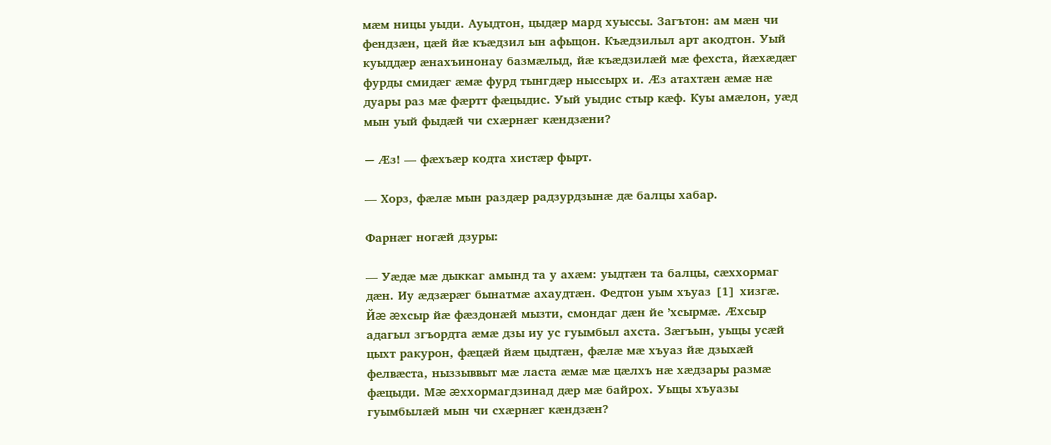мæм ницы уыди. Ауыдтон, цыдæр мард хуыссы. Загътон: ам мæн чи фендзæн, цæй йæ къæдзил ын афыцон. Къæдзилыл арт акодтон. Уый куыддæр æнахъинонау базмæлыд, йæ къæдзилæй мæ фехста, йæхæдæг фурды смидæг æмæ фурд тынгдæр ныссырх и. Æз атахтæн æмæ нæ дуары раз мæ фæртт фæцыдис. Уый уыдис стыр кæф. Куы амæлон, уæд мын уый фыдæй чи схæрнæг кæндзæни?

— Æз! — фæхъæр кодта хистæр фырт.

— Хорз, фæлæ мын раздæр радзурдзынæ дæ балцы хабар.

Фарнæг ногæй дзуры:

— Уæдæ мæ дыккаг амынд та у ахæм: уыдтæн та балцы, сæххормаг дæн. Иу æдзæрæг бынатмæ ахаудтæн. Федтон уым хъуаз [1] хизгæ. Йæ æхсыр йæ фæздонæй мызти, смондаг дæн йе ’хсырмæ. Æхсыр адагыл згъордта æмæ дзы иу ус гуымбыл ахста. Зæгъын, уыцы усæй цыхт ракурон, фæцæй йæм цыдтæн, фæлæ мæ хъуаз йæ дзыхæй фелвæста, ныззыввыт мæ ласта æмæ мæ цæлхъ нæ хæдзары размæ фæцыди. Мæ æххормагдзинад дæр мæ байрох. Уыцы хъуазы гуымбылæй мын чи схæрнæг кæндзæн?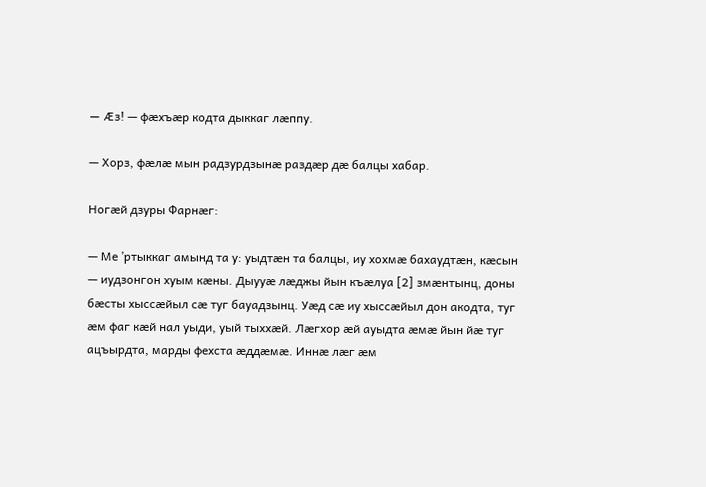— Æз! — фæхъæр кодта дыккаг лæппу.

— Хорз, фæлæ мын радзурдзынæ раздæр дæ балцы хабар.

Ногæй дзуры Фарнæг:

— Ме ’ртыккаг амынд та у: уыдтæн та балцы, иу хохмæ бахаудтæн, кæсын — иудзонгон хуым кæны. Дыууæ лæджы йын къæлуа [2] змæнтынц, доны бæсты хыссæйыл сæ туг бауадзынц. Уæд сæ иу хыссæйыл дон акодта, туг æм фаг кæй нал уыди, уый тыххæй. Лæгхор æй ауыдта æмæ йын йæ туг ацъырдта, марды фехста æддæмæ. Иннæ лæг æм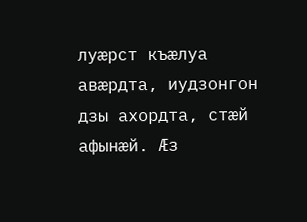луæрст къæлуа авæрдта, иудзонгон дзы ахордта, стæй афынæй. Æз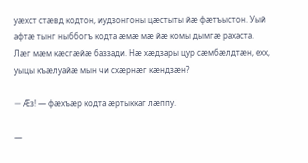уæхст стæвд кодтон, иудзонгоны цæстыты йæ фæтъыстон. Уый афтæ тынг ныббогъ кодта æмæ мæ йæ комы дымгæ рахаста. Лæг мæм кæсгæйæ баззади. Нæ хæдзары цур сæмбæлдтæн, ехх, уыцы къæлуайæ мын чи схæрнæг кæндзæн?

— Æз! — фæхъæр кодта æртыккаг лæппу.

—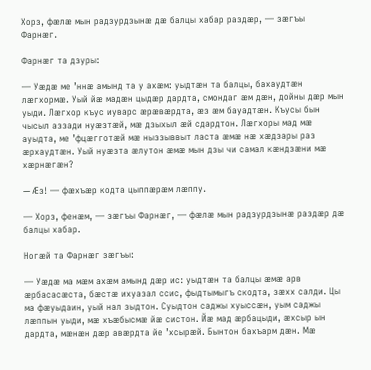Хорз, фæлæ мын радзурдзынæ дæ балцы хабар раздæр, — зæгъы Фарнæг.

Фарнæг та дзуры:

— Уæдæ ме ’ннæ амынд та у ахæм: уыдтæн та балцы, бахаудтæн лæгхормæ. Уый йæ мадæн цыдæр дардта, смондаг æм дæн, дойны дæр мын уыди. Лæгхор къус иуварс æрæвæрдта, æз æм бауадтæн. Къусы бын чысыл аззади нуæзтæй, мæ дзыхыл æй сдардтон. Лæгхоры мад мæ ауыдта, ме ’фцæгготæй мæ ныззыввыт ласта æмæ нæ хæдзары раз æрхаудтæн. Уый нуæзта æлутон æмæ мын дзы чи самал кæндзæни мæ хæрнæгæн?

— Æз! — фæхъæр кодта цыппæрæм лæппу.

— Хорз, фенæм, — зæгъы Фарнæг, — фæлæ мын радзурдзынæ раздæр дæ балцы хабар.

Ногæй та Фарнæг зæгъы:

— Уæдæ ма мæм ахæм амынд дæр ис: уыдтæн та балцы æмæ арв æрбасасæста, бæстæ ихуазал ссис, фыдтымыгъ скодта, зæхх салди. Цы ма фæуыдаин, уый нал зыдтон. Суыдтон саджы хуыссæн, уым саджы лæппын уыди, мæ хъæбысмæ йæ систон. Йæ мад æрбацыди, æхсыр ын дардта, мæнæн дæр авæрдта йе ’хсырæй. Бынтон бахъарм дæн. Мæ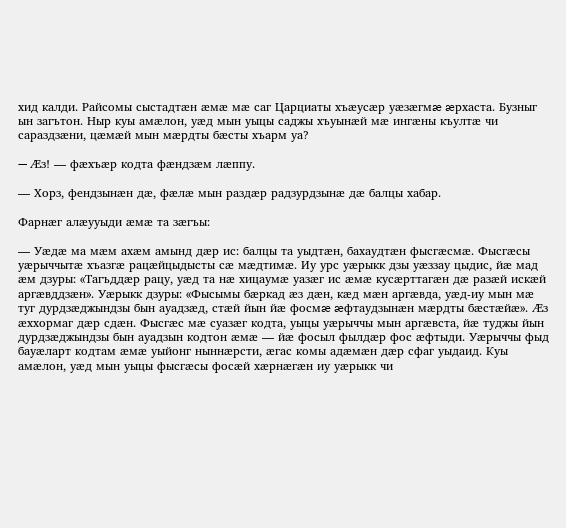хид калди. Райсомы сыстадтæн æмæ мæ саг Царциаты хъæусæр уæзæгмæ æрхаста. Бузныг ын загътон. Ныр куы амæлон, уæд мын уыцы саджы хъуынæй мæ ингæны къултæ чи сараздзæни, цæмæй мын мæрдты бæсты хъарм уа?

— Æз! — фæхъæр кодта фæндзæм лæппу.

— Хорз, фендзынæн дæ, фæлæ мын раздæр радзурдзынæ дæ балцы хабар.

Фарнæг алæууыди æмæ та зæгъы:

— Уæдæ ма мæм ахæм амынд дæр ис: балцы та уыдтæн, бахаудтæн фысгæсмæ. Фысгæсы уæрыччытæ хъазгæ рацæйцыдысты сæ мæдтимæ. Иу урс уæрыкк дзы уæззау цыдис, йæ мад æм дзуры: «Тагъддæр рацу, уæд та нæ хицаумæ уазæг ис æмæ кусæрттагæн дæ разæй искæй аргæвддзæн». Уæрыкк дзуры: «Фысымы бæркад æз дæн, кæд мæн аргæвда, уæд-иу мын мæ туг дурдзæджындзы бын ауадзæд, стæй йын йæ фосмæ æфтаудзынæн мæрдты бæстæйæ». Æз æххормаг дæр сдæн. Фысгæс мæ суазæг кодта, уыцы уæрыччы мын аргæвста, йæ туджы йын дурдзæджындзы бын ауадзын кодтон æмæ — йæ фосыл фылдæр фос æфтыди. Уæрыччы фыд бауæларт кодтам æмæ уыйонг ныннæрсти, æгас комы адæмæн дæр сфаг уыдаид. Куы амæлон, уæд мын уыцы фысгæсы фосæй хæрнæгæн иу уæрыкк чи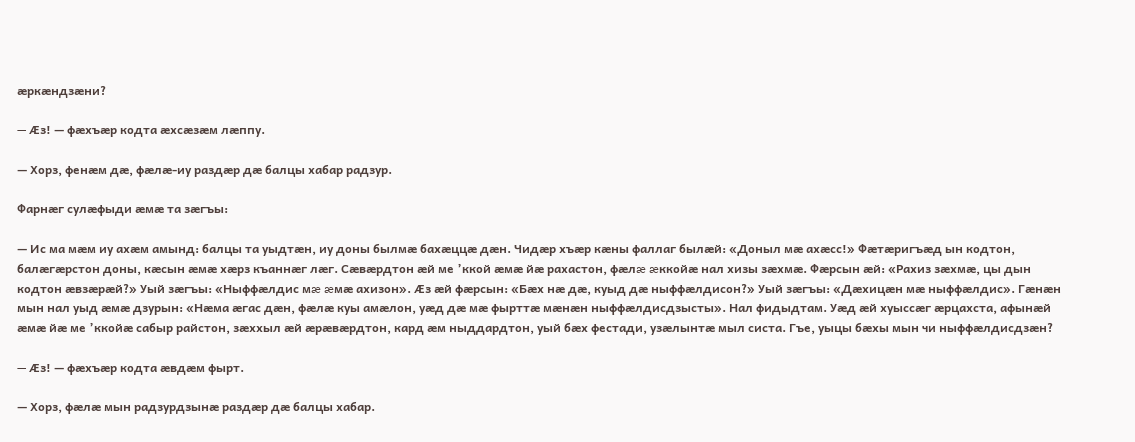æркæндзæни?

— Æз! — фæхъæр кодта æхсæзæм лæппу.

— Хорз, фенæм дæ, фæлæ-иу раздæр дæ балцы хабар радзур.

Фарнæг сулæфыди æмæ та зæгъы:

— Ис ма мæм иу ахæм амынд: балцы та уыдтæн, иу доны былмæ бахæццæ дæн. Чидæр хъæр кæны фаллаг былæй: «Доныл мæ ахæсс!» Фæтæригъæд ын кодтон, балæгæрстон доны, кæсын æмæ хæрз къаннæг лæг. Сæвæрдтон æй ме ’ккой æмæ йæ рахастон, фæлæ æккойæ нал хизы зæхмæ. Фæрсын æй: «Рахиз зæхмæ, цы дын кодтон æвзæрæй?» Уый зæгъы: «Ныффæлдис мæ æмæ ахизон». Æз æй фæрсын: «Бæх нæ дæ, куыд дæ ныффæлдисон?» Уый зæгъы: «Дæхицæн мæ ныффæлдис». Гæнæн мын нал уыд æмæ дзурын: «Нæма æгас дæн, фæлæ куы амæлон, уæд дæ мæ фырттæ мæнæн ныффæлдисдзысты». Нал фидыдтам. Уæд æй хуыссæг æрцахста, афынæй æмæ йæ ме ’ккойæ сабыр райстон, зæххыл æй æрæвæрдтон, кард æм ныддардтон, уый бæх фестади, узæлынтæ мыл систа. Гъе, уыцы бæхы мын чи ныффæлдисдзæн?

— Æз! — фæхъæр кодта æвдæм фырт.

— Хорз, фæлæ мын радзурдзынæ раздæр дæ балцы хабар.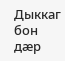Дыккаг бон дæр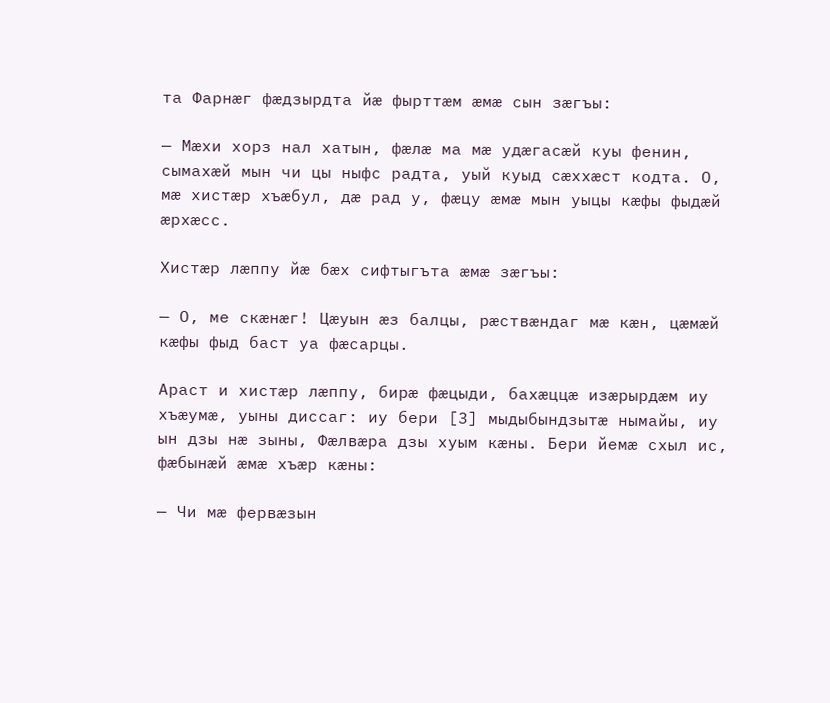та Фарнæг фæдзырдта йæ фырттæм æмæ сын зæгъы:

— Мæхи хорз нал хатын, фæлæ ма мæ удæгасæй куы фенин, сымахæй мын чи цы ныфс радта, уый куыд сæххæст кодта. О, мæ хистæр хъæбул, дæ рад у, фæцу æмæ мын уыцы кæфы фыдæй æрхæсс.

Хистæр лæппу йæ бæх сифтыгъта æмæ зæгъы:

— О, ме скæнæг! Цæуын æз балцы, рæствæндаг мæ кæн, цæмæй кæфы фыд баст уа фæсарцы.

Араст и хистæр лæппу, бирæ фæцыди, бахæццæ изæрырдæм иу хъæумæ, уыны диссаг: иу бери [3] мыдыбындзытæ нымайы, иу ын дзы нæ зыны, Фæлвæра дзы хуым кæны. Бери йемæ схыл ис, фæбынæй æмæ хъæр кæны:

— Чи мæ фервæзын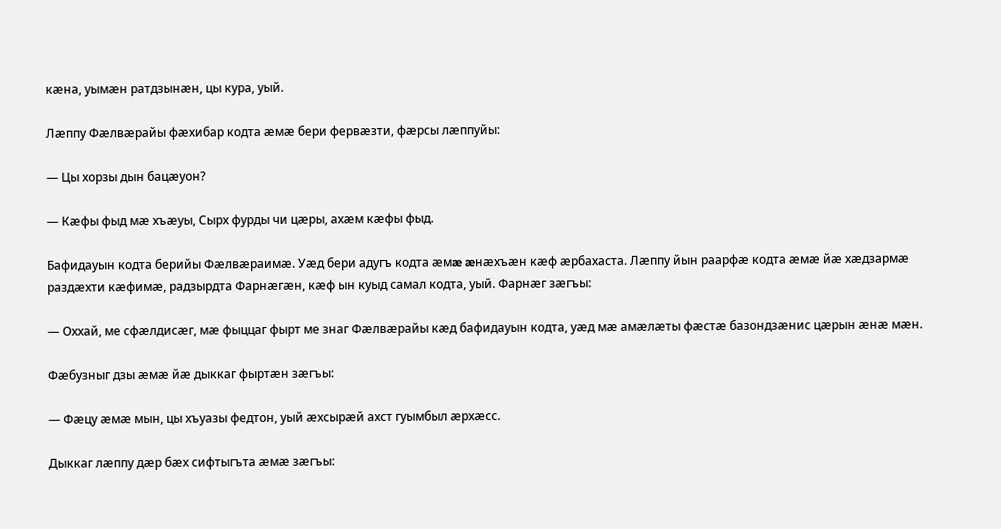кæна, уымæн ратдзынæн, цы кура, уый.

Лæппу Фæлвæрайы фæхибар кодта æмæ бери фервæзти, фæрсы лæппуйы:

— Цы хорзы дын бацæуон?

— Кæфы фыд мæ хъæуы, Сырх фурды чи цæры, ахæм кæфы фыд.

Бафидауын кодта берийы Фæлвæраимæ. Уæд бери адугъ кодта æмæ æнæхъæн кæф æрбахаста. Лæппу йын раарфæ кодта æмæ йæ хæдзармæ раздæхти кæфимæ, радзырдта Фарнæгæн, кæф ын куыд самал кодта, уый. Фарнæг зæгъы:

— Оххай, ме сфæлдисæг, мæ фыццаг фырт ме знаг Фæлвæрайы кæд бафидауын кодта, уæд мæ амæлæты фæстæ базондзæнис цæрын æнæ мæн.

Фæбузныг дзы æмæ йæ дыккаг фыртæн зæгъы:

— Фæцу æмæ мын, цы хъуазы федтон, уый æхсырæй ахст гуымбыл æрхæсс.

Дыккаг лæппу дæр бæх сифтыгъта æмæ зæгъы: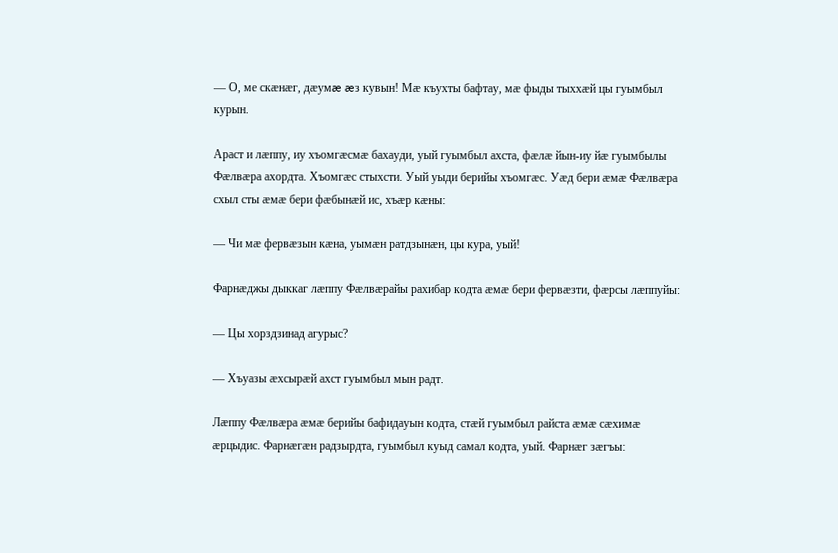— О, ме скæнæг, дæумæ æз кувын! Мæ къухты бафтау, мæ фыды тыххæй цы гуымбыл курын.

Араст и лæппу, иу хъомгæсмæ бахауди, уый гуымбыл ахста, фæлæ йын-иу йæ гуымбылы Фæлвæра ахордта. Хъомгæс стыхсти. Уый уыди берийы хъомгæс. Уæд бери æмæ Фæлвæра схыл сты æмæ бери фæбынæй ис, хъæр кæны:

— Чи мæ фервæзын кæна, уымæн ратдзынæн, цы кура, уый!

Фарнæджы дыккаг лæппу Фæлвæрайы рахибар кодта æмæ бери фервæзти, фæрсы лæппуйы:

— Цы хорздзинад агурыс?

— Хъуазы æхсырæй ахст гуымбыл мын радт.

Лæппу Фæлвæра æмæ берийы бафидауын кодта, стæй гуымбыл райста æмæ сæхимæ æрцыдис. Фарнæгæн радзырдта, гуымбыл куыд самал кодта, уый. Фарнæг зæгъы: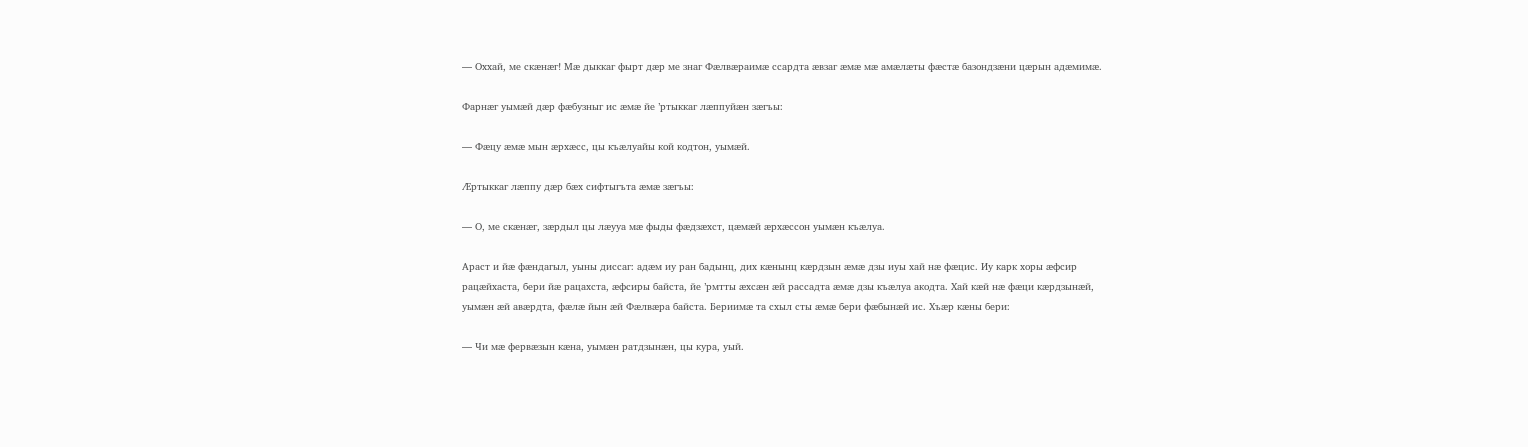— Оххай, ме скæнæг! Мæ дыккаг фырт дæр ме знаг Фæлвæраимæ ссардта æвзаг æмæ мæ амæлæты фæстæ базондзæни цæрын адæмимæ.

Фарнæг уымæй дæр фæбузныг ис æмæ йе ’ртыккаг лæппуйæн зæгъы:

— Фæцу æмæ мын æрхæсс, цы къæлуайы кой кодтон, уымæй.

Æртыккаг лæппу дæр бæх сифтыгъта æмæ зæгъы:

— О, ме скæнæг, зæрдыл цы лæууа мæ фыды фæдзæхст, цæмæй æрхæссон уымæн къæлуа.

Араст и йæ фæндагыл, уыны диссаг: адæм иу ран бадынц, дих кæнынц кæрдзын æмæ дзы иуы хай нæ фæцис. Иу карк хоры æфсир рацæйхаста, бери йæ рацахста, æфсиры байста, йе ’рмтты æхсæн æй рассадта æмæ дзы къæлуа акодта. Хай кæй нæ фæци кæрдзынæй, уымæн æй авæрдта, фæлæ йын æй Фæлвæра байста. Бериимæ та схыл сты æмæ бери фæбынæй ис. Хъæр кæны бери:

— Чи мæ фервæзын кæна, уымæн ратдзынæн, цы кура, уый.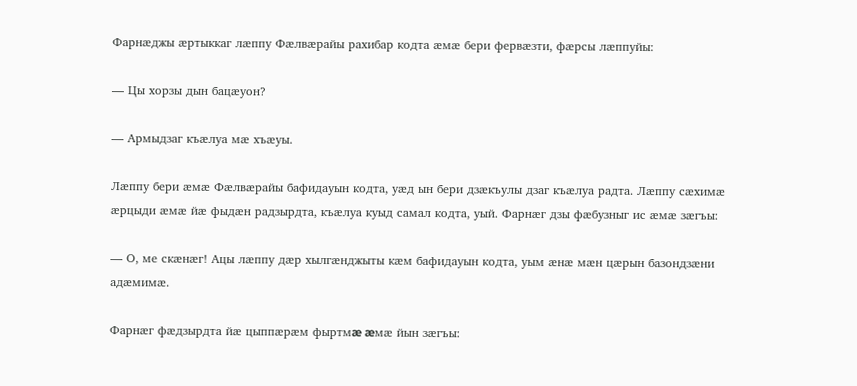Фарнæджы æртыккаг лæппу Фæлвæрайы рахибар кодта æмæ бери фервæзти, фæрсы лæппуйы:

— Цы хорзы дын бацæуон?

— Армыдзаг къæлуа мæ хъæуы.

Лæппу бери æмæ Фæлвæрайы бафидауын кодта, уæд ын бери дзæкъулы дзаг къæлуа радта. Лæппу сæхимæ æрцыди æмæ йæ фыдæн радзырдта, къæлуа куыд самал кодта, уый. Фарнæг дзы фæбузныг ис æмæ зæгъы:

— О, ме скæнæг! Ацы лæппу дæр хылгæнджыты кæм бафидауын кодта, уым æнæ мæн цæрын базондзæни адæмимæ.

Фарнæг фæдзырдта йæ цыппæрæм фыртмæ æмæ йын зæгъы: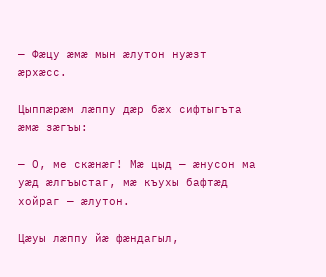— Фæцу æмæ мын æлутон нуæзт æрхæсс.

Цыппæрæм лæппу дæр бæх сифтыгъта æмæ зæгъы:

— О, ме скæнæг! Мæ цыд — æнусон ма уæд æлгъыстаг, мæ къухы бафтæд хойраг — æлутон.

Цæуы лæппу йæ фæндагыл,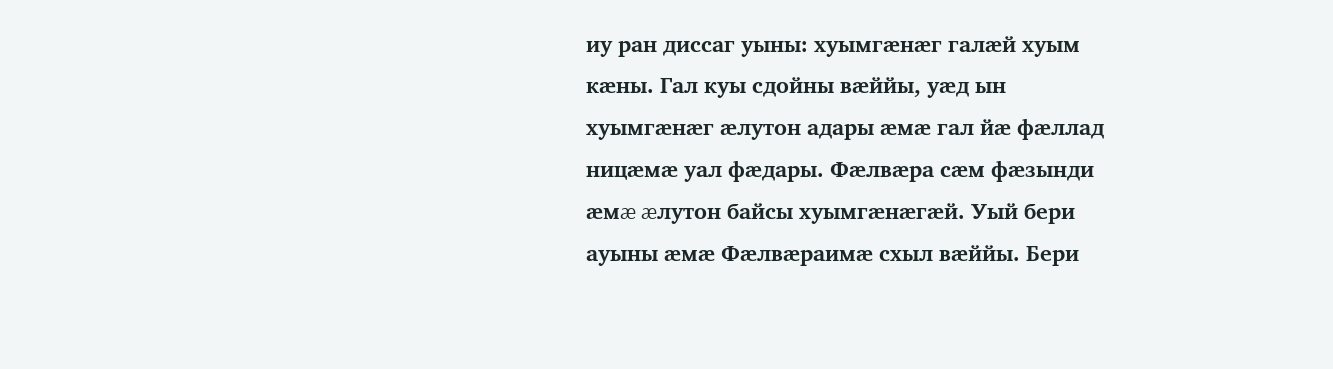иу ран диссаг уыны: хуымгæнæг галæй хуым кæны. Гал куы сдойны вæййы, уæд ын хуымгæнæг æлутон адары æмæ гал йæ фæллад ницæмæ уал фæдары. Фæлвæра сæм фæзынди æмæ æлутон байсы хуымгæнæгæй. Уый бери ауыны æмæ Фæлвæраимæ схыл вæййы. Бери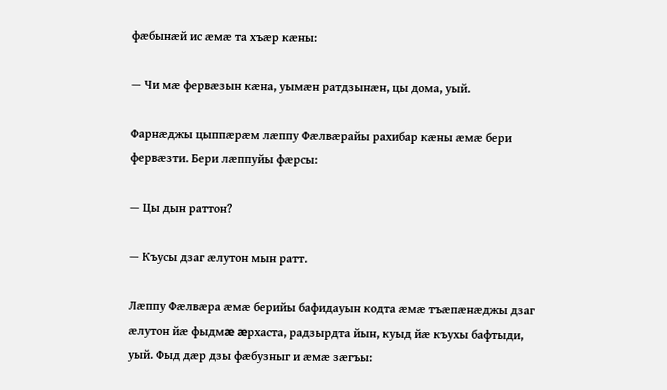фæбынæй ис æмæ та хъæр кæны:

— Чи мæ фервæзын кæна, уымæн ратдзынæн, цы дома, уый.

Фарнæджы цыппæрæм лæппу Фæлвæрайы рахибар кæны æмæ бери фервæзти. Бери лæппуйы фæрсы:

— Цы дын раттон?

— Къусы дзаг æлутон мын ратт.

Лæппу Фæлвæра æмæ берийы бафидауын кодта æмæ тъæпæнæджы дзаг æлутон йæ фыдмæ æрхаста, радзырдта йын, куыд йæ къухы бафтыди, уый. Фыд дæр дзы фæбузныг и æмæ зæгъы: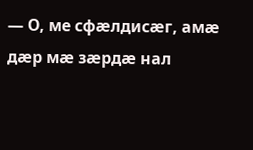— О, ме сфæлдисæг, амæ дæр мæ зæрдæ нал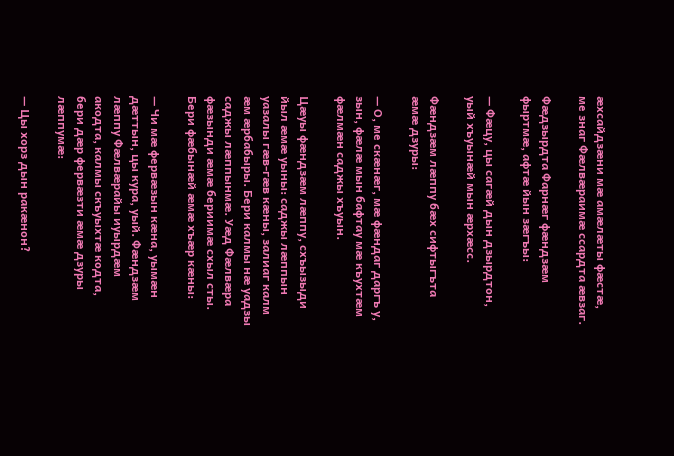æхсайдзæни мæ амæлæты фæстæ, ме знаг Фæлвæраимæ ссардта æвзаг.

Фæдзырдта Фарнæг фæндзæм фыртмæ, афтæ йын зæгъы:

— Фæцу, цы сагæй дын дзырдтон, уый хъуынæй мын æрхæсс.

Фæндзæм лæппу бæх сифтыгъта æмæ дзуры:

— О, ме скæнæг, мæ фæндаг даргъ у, зын, фæлæ мын бафтау мæ къухтæм фæлмæн саджы хъуын.

Цæуы фæндзæм лæппу, схъызыди йыл æмæ уыны: саджы лæппын уазалы гæв-гæв кæны, залиаг калм æм æрбабыры. Бери калмы нæ уадзы саджы лæппынмæ. Уæд Фæлвæра фæзынди æмæ бериимæ схыл сты. Бери фæбынæй æмæ хъæр кæны:

— Чи мæ фервæзын кæна, уымæн дæттын, цы кура, уый. Фæндзæм лæппу Фæлвæрайы иуырдæм акодта, калмы скъуыхтæ кодта, бери дæр фервæзти æмæ дзуры лæппумæ:

— Цы хорз дын ракæнон?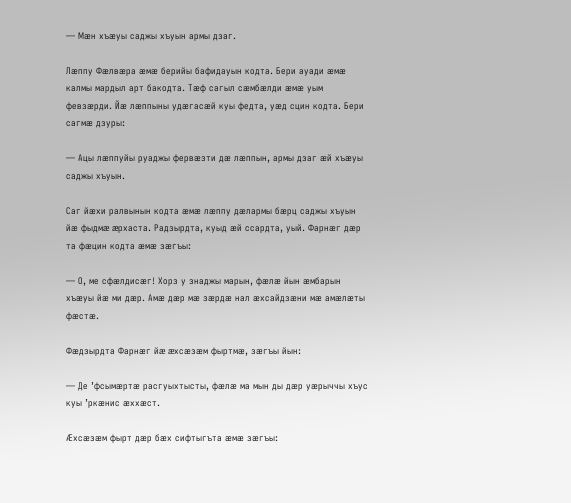— Мæн хъæуы саджы хъуын армы дзаг.

Лæппу Фæлвæра æмæ берийы бафидауын кодта. Бери ауади æмæ калмы мардыл арт бакодта. Тæф сагыл сæмбæлди æмæ уым февзæрди. Йæ лæппыны удæгасæй куы федта, уæд сцин кодта. Бери сагмæ дзуры:

— Ацы лæппуйы руаджы фервæзти дæ лæппын, армы дзаг æй хъæуы саджы хъуын.

Саг йæхи ралвынын кодта æмæ лæппу дæлармы бæрц саджы хъуын йæ фыдмæ æрхаста. Радзырдта, куыд æй ссардта, уый. Фарнæг дæр та фæцин кодта æмæ зæгъы:

— О, ме сфæлдисæг! Хорз у знаджы марын, фæлæ йын æмбарын хъæуы йæ ми дæр. Амæ дæр мæ зæрдæ нал æхсайдзæни мæ амæлæты фæстæ.

Фæдзырдта Фарнæг йæ æхсæзæм фыртмæ, зæгъы йын:

— Де ’фсымæртæ расгуыхтысты, фæлæ ма мын ды дæр уæрыччы хъус куы ’ркæнис æххæст.

Æхсæзæм фырт дæр бæх сифтыгъта æмæ зæгъы: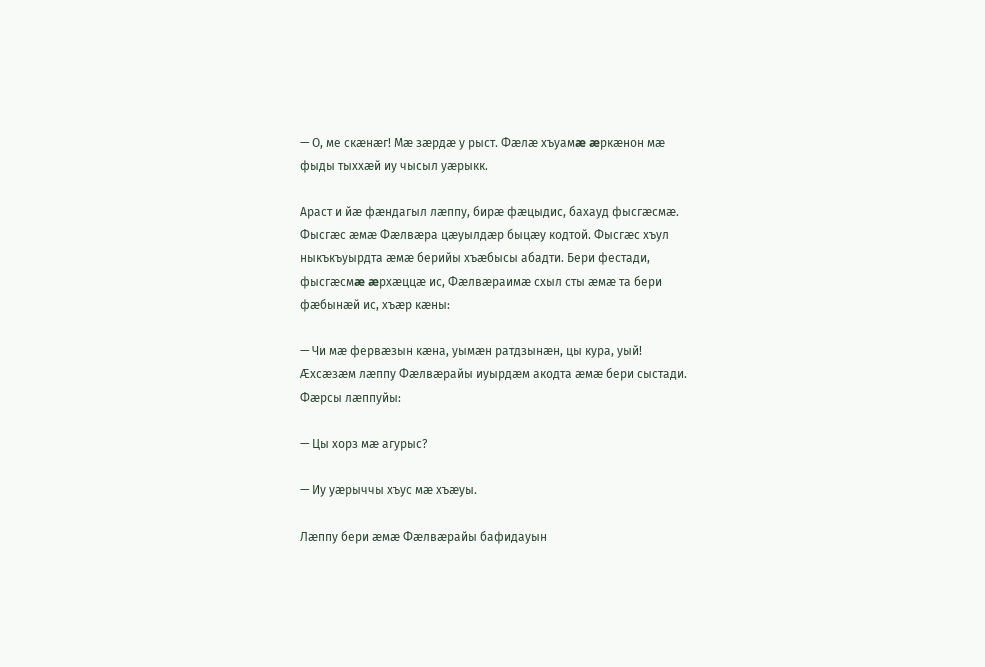— О, ме скæнæг! Мæ зæрдæ у рыст. Фæлæ хъуамæ æркæнон мæ фыды тыххæй иу чысыл уæрыкк.

Араст и йæ фæндагыл лæппу, бирæ фæцыдис, бахауд фысгæсмæ. Фысгæс æмæ Фæлвæра цæуылдæр быцæу кодтой. Фысгæс хъул ныкъкъуырдта æмæ берийы хъæбысы абадти. Бери фестади, фысгæсмæ æрхæццæ ис, Фæлвæраимæ схыл сты æмæ та бери фæбынæй ис, хъæр кæны:

— Чи мæ фервæзын кæна, уымæн ратдзынæн, цы кура, уый! Æхсæзæм лæппу Фæлвæрайы иуырдæм акодта æмæ бери сыстади. Фæрсы лæппуйы:

— Цы хорз мæ агурыс?

— Иу уæрыччы хъус мæ хъæуы.

Лæппу бери æмæ Фæлвæрайы бафидауын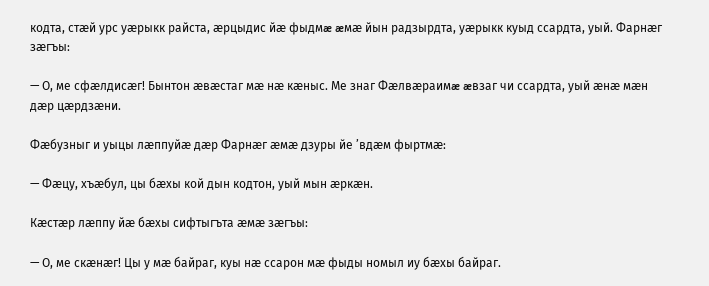кодта, стæй урс уæрыкк райста, æрцыдис йæ фыдмæ æмæ йын радзырдта, уæрыкк куыд ссардта, уый. Фарнæг зæгъы:

— О, ме сфæлдисæг! Бынтон æвæстаг мæ нæ кæныс. Ме знаг Фæлвæраимæ æвзаг чи ссардта, уый æнæ мæн дæр цæрдзæни.

Фæбузныг и уыцы лæппуйæ дæр Фарнæг æмæ дзуры йе ’вдæм фыртмæ:

— Фæцу, хъæбул, цы бæхы кой дын кодтон, уый мын æркæн.

Кæстæр лæппу йæ бæхы сифтыгъта æмæ зæгъы:

— О, ме скæнæг! Цы у мæ байраг, куы нæ ссарон мæ фыды номыл иу бæхы байраг.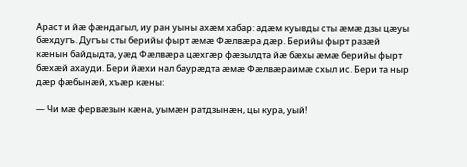Араст и йæ фæндагыл, иу ран уыны ахæм хабар: адæм куывды сты æмæ дзы цæуы бæхдугъ. Дугъы сты берийы фырт æмæ Фæлвæра дæр. Берийы фырт разæй кæнын байдыдта, уæд Фæлвæра цæхгæр фæзылдта йæ бæхы æмæ берийы фырт бæхæй ахауди. Бери йæхи нал баурæдта æмæ Фæлвæраимæ схыл ис. Бери та ныр дæр фæбынæй, хъæр кæны:

— Чи мæ фервæзын кæна, уымæн ратдзынæн, цы кура, уый!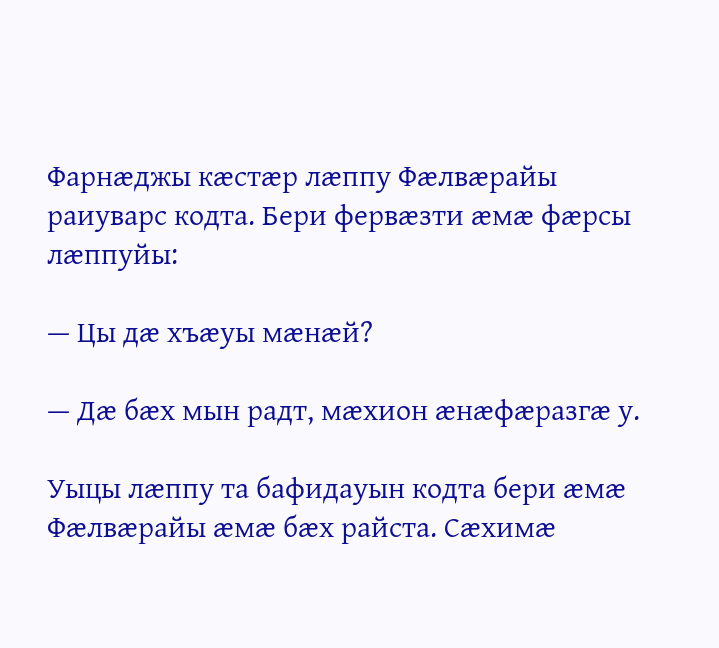Фарнæджы кæстæр лæппу Фæлвæрайы раиуварс кодта. Бери фервæзти æмæ фæрсы лæппуйы:

— Цы дæ хъæуы мæнæй?

— Дæ бæх мын радт, мæхион æнæфæразгæ у.

Уыцы лæппу та бафидауын кодта бери æмæ Фæлвæрайы æмæ бæх райста. Сæхимæ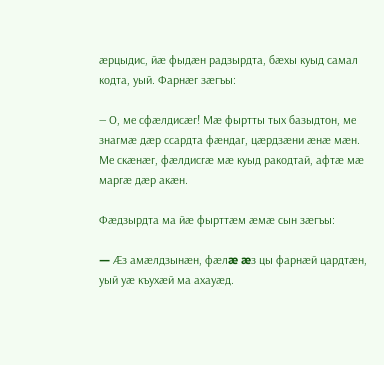æрцыдис, йæ фыдæн радзырдта, бæхы куыд самал кодта, уый. Фарнæг зæгъы:

— О, ме сфæлдисæг! Мæ фыртты тых базыдтон, ме знагмæ дæр ссардта фæндаг, цæрдзæни æнæ мæн. Ме скæнæг, фæлдисгæ мæ куыд ракодтай, афтæ мæ маргæ дæр акæн.

Фæдзырдта ма йæ фырттæм æмæ сын зæгъы:

— Æз амæлдзынæн, фæлæ æз цы фарнæй цардтæн, уый уæ къухæй ма ахауæд.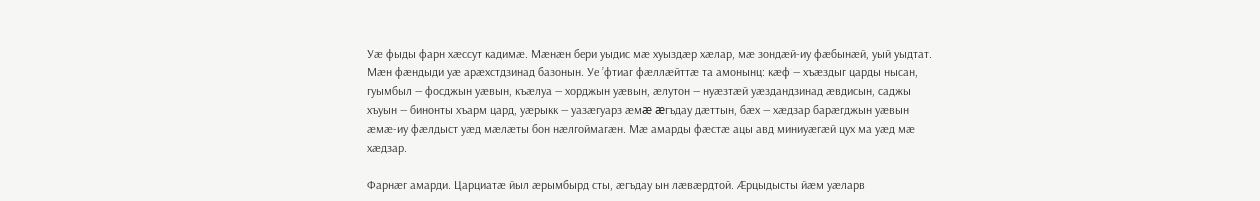Уæ фыды фарн хæссут кадимæ. Мæнæн бери уыдис мæ хуыздæр хæлар, мæ зондæй-иу фæбынæй, уый уыдтат. Мæн фæндыди уæ арæхстдзинад базонын. Уе ’фтиаг фæллæйттæ та амонынц: кæф — хъæздыг царды нысан, гуымбыл — фосджын уæвын, къæлуа — хорджын уæвын, æлутон — нуæзтæй уæздандзинад æвдисын, саджы хъуын — бинонты хъарм цард, уæрыкк — уазæгуарз æмæ æгъдау дæттын, бæх — хæдзар барæгджын уæвын æмæ-иу фæлдыст уæд мæлæты бон нæлгоймагæн. Мæ амарды фæстæ ацы авд миниуæгæй цух ма уæд мæ хæдзар.

Фарнæг амарди. Царциатæ йыл æрымбырд сты, æгъдау ын лæвæрдтой. Æрцыдысты йæм уæларв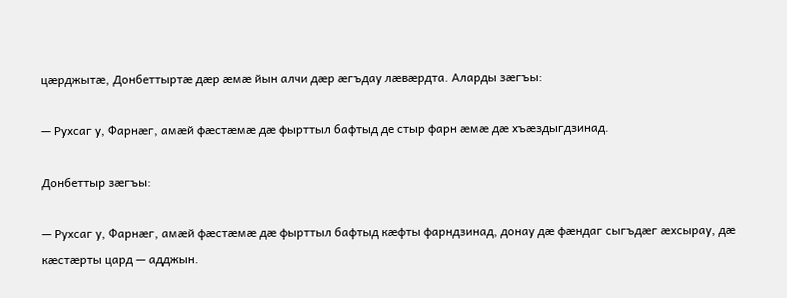цæрджытæ, Донбеттыртæ дæр æмæ йын алчи дæр æгъдау лæвæрдта. Аларды зæгъы:

— Рухсаг у, Фарнæг, амæй фæстæмæ дæ фырттыл бафтыд де стыр фарн æмæ дæ хъæздыгдзинад.

Донбеттыр зæгъы:

— Рухсаг у, Фарнæг, амæй фæстæмæ дæ фырттыл бафтыд кæфты фарндзинад, донау дæ фæндаг сыгъдæг æхсырау, дæ кæстæрты цард — адджын.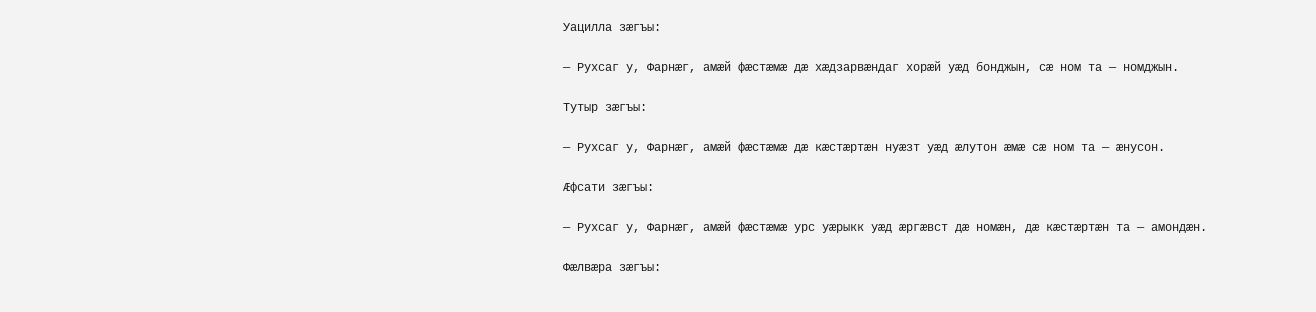Уацилла зæгъы:

— Рухсаг у, Фарнæг, амæй фæстæмæ дæ хæдзарвæндаг хорæй уæд бонджын, сæ ном та — номджын.

Тутыр зæгъы:

— Рухсаг у, Фарнæг, амæй фæстæмæ дæ кæстæртæн нуæзт уæд æлутон æмæ сæ ном та — æнусон.

Æфсати зæгъы:

— Рухсаг у, Фарнæг, амæй фæстæмæ урс уæрыкк уæд æргæвст дæ номæн, дæ кæстæртæн та — амондæн.

Фæлвæра зæгъы: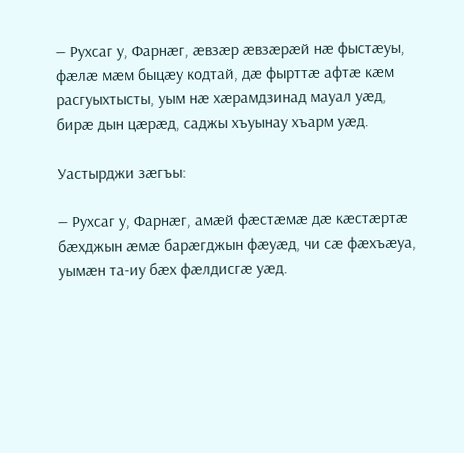— Рухсаг у, Фарнæг, æвзæр æвзæрæй нæ фыстæуы, фæлæ мæм быцæу кодтай, дæ фырттæ афтæ кæм расгуыхтысты, уым нæ хæрамдзинад мауал уæд, бирæ дын цæрæд, саджы хъуынау хъарм уæд.

Уастырджи зæгъы:

— Рухсаг у, Фарнæг, амæй фæстæмæ дæ кæстæртæ бæхджын æмæ барæгджын фæуæд, чи сæ фæхъæуа, уымæн та-иу бæх фæлдисгæ уæд.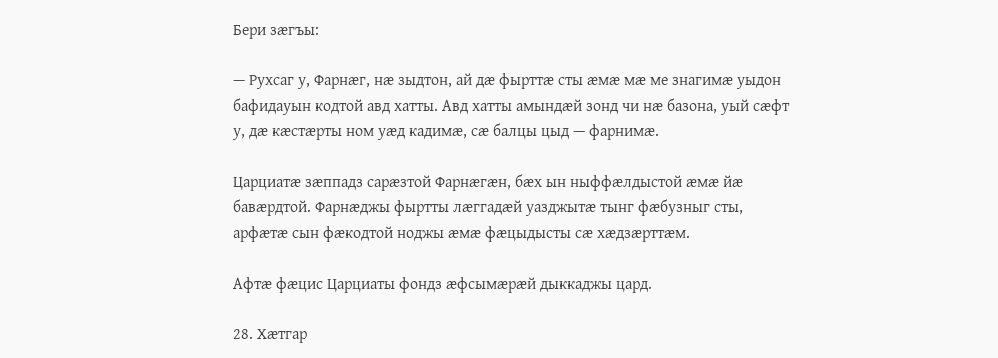Бери зæгъы:

— Рухсаг у, Фарнæг, нæ зыдтон, ай дæ фырттæ сты æмæ мæ ме знагимæ уыдон бафидауын кодтой авд хатты. Авд хатты амындæй зонд чи нæ базона, уый сæфт у, дæ кæстæрты ном уæд кадимæ, сæ балцы цыд — фарнимæ.

Царциатæ зæппадз сарæзтой Фарнæгæн, бæх ын ныффæлдыстой æмæ йæ бавæрдтой. Фарнæджы фыртты лæггадæй уазджытæ тынг фæбузныг сты, арфæтæ сын фæкодтой ноджы æмæ фæцыдысты сæ хæдзæрттæм.

Афтæ фæцис Царциаты фондз æфсымæрæй дыккаджы цард.

28. Хæтгар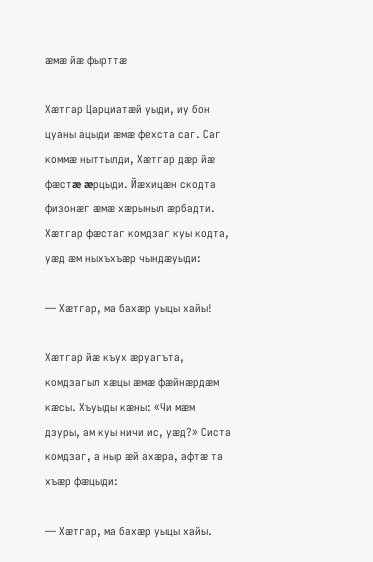æмæ йæ фырттæ

Хæтгар Царциатæй уыди, иу бон цуаны ацыди æмæ фехста саг. Саг коммæ ныттылди, Хæтгар дæр йæ фæстæ æрцыди. Йæхицæн скодта физонæг æмæ хæрыныл æрбадти. Хæтгар фæстаг комдзаг куы кодта, уæд æм ныхъхъæр чындæуыди:

— Хæтгар, ма бахæр уыцы хайы!

Хæтгар йæ къух æруагъта, комдзагыл хæцы æмæ фæйнæрдæм кæсы. Хъуыды кæны: «Чи мæм дзуры, ам куы ничи ис, уæд?» Систа комдзаг, а ныр æй ахæра, афтæ та хъæр фæцыди:

— Хæтгар, ма бахæр уыцы хайы.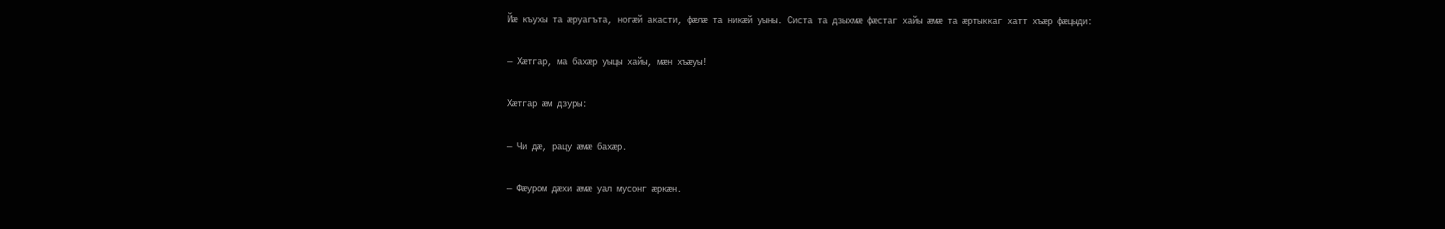Йæ къухы та æруагъта, ногæй акасти, фæлæ та никæй уыны. Систа та дзыхмæ фæстаг хайы æмæ та æртыккаг хатт хъæр фæцыди:

— Хæтгар, ма бахæр уыцы хайы, мæн хъæуы!

Хæтгар æм дзуры:

— Чи дæ, рацу æмæ бахæр.

— Фæуром дæхи æмæ уал мусонг æркæн.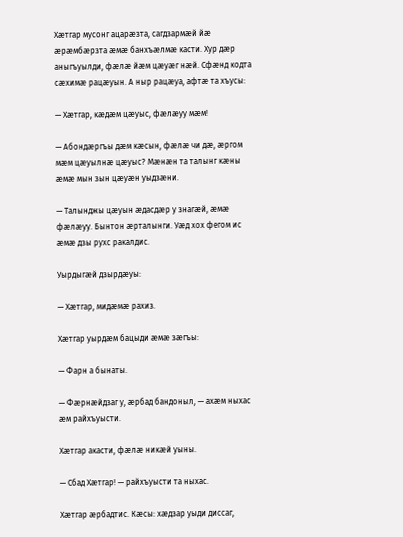Хæтгар мусонг ацарæзта, сагдзармæй йæ æрæмбæрзта æмæ банхъæлмæ касти. Хур дæр аныгъуылди, фæлæ йæм цæуæг нæй. Сфæнд кодта сæхимæ рацæуын. А ныр рацæуа, афтæ та хъусы:

— Хæтгар, кæдæм цæуыс, фæлæуу мæм!

— Абондæргъы дæм кæсын, фæлæ чи дæ, æргом мæм цæуылнæ цæуыс? Мæнæн та талынг кæны æмæ мын зын цæуæн уыдзæни.

— Талынджы цæуын æдасдæр у знагæй, æмæ фæлæуу. Бынтон æрталынги. Уæд хох фегом ис æмæ дзы рухс ракалдис.

Уырдыгæй дзырдæуы:

— Хæтгар, мидæмæ рахиз.

Хæтгар уырдæм бацыди æмæ зæгъы:

— Фарн а бынаты.

— Фæрнæйдзаг у, æрбад бандоныл, — ахæм ныхас æм райхъуысти.

Хæтгар акасти, фæлæ никæй уыны.

— Сбад Хæтгар! — райхъуысти та ныхас.

Хæтгар æрбадтис. Кæсы: хæдзар уыди диссаг,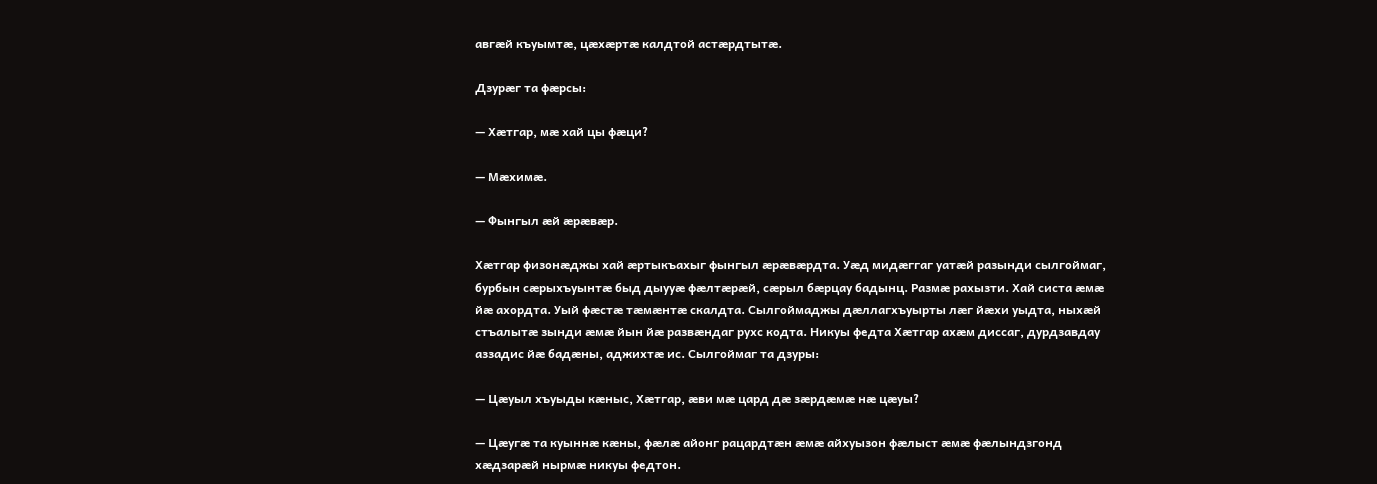авгæй къуымтæ, цæхæртæ калдтой астæрдтытæ.

Дзурæг та фæрсы:

— Хæтгар, мæ хай цы фæци?

— Мæхимæ.

— Фынгыл æй æрæвæр.

Хæтгар физонæджы хай æртыкъахыг фынгыл æрæвæрдта. Уæд мидæггаг уатæй разынди сылгоймаг, бурбын сæрыхъуынтæ быд дыууæ фæлтæрæй, сæрыл бæрцау бадынц. Размæ рахызти. Хай систа æмæ йæ ахордта. Уый фæстæ тæмæнтæ скалдта. Сылгоймаджы дæллагхъуырты лæг йæхи уыдта, ныхæй стъалытæ зынди æмæ йын йæ развæндаг рухс кодта. Никуы федта Хæтгар ахæм диссаг, дурдзавдау аззадис йæ бадæны, аджихтæ ис. Сылгоймаг та дзуры:

— Цæуыл хъуыды кæныс, Хæтгар, æви мæ цард дæ зæрдæмæ нæ цæуы?

— Цæугæ та куыннæ кæны, фæлæ айонг рацардтæн æмæ айхуызон фæлыст æмæ фæлындзгонд хæдзарæй нырмæ никуы федтон.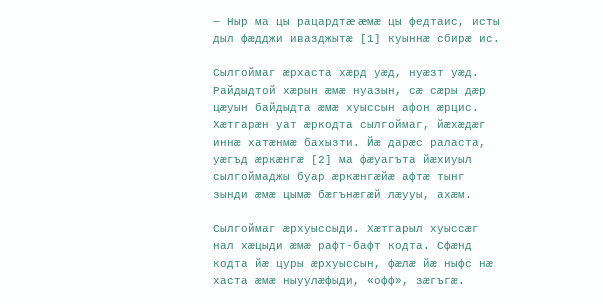— Ныр ма цы рацардтæ æмæ цы федтаис, исты дыл фæдджи ивазджытæ [1] куыннæ сбирæ ис.

Сылгоймаг æрхаста хæрд уæд, нуæзт уæд. Райдыдтой хæрын æмæ нуазын, сæ сæры дæр цæуын байдыдта æмæ хуыссын афон æрцис. Хæтгарæн уат æркодта сылгоймаг, йæхæдæг иннæ хатæнмæ бахызти. Йæ дарæс раласта, уæгъд æркæнгæ [2] ма фæуагъта йæхиуыл сылгоймаджы буар æркæнгæйæ афтæ тынг зынди æмæ цымæ бæгънæгæй лæууы, ахæм.

Сылгоймаг æрхуыссыди. Хæтгарыл хуыссæг нал хæцыди æмæ рафт-бафт кодта. Сфæнд кодта йæ цуры æрхуыссын, фæлæ йæ ныфс нæ хаста æмæ ныуулæфыди, «офф», зæгъгæ.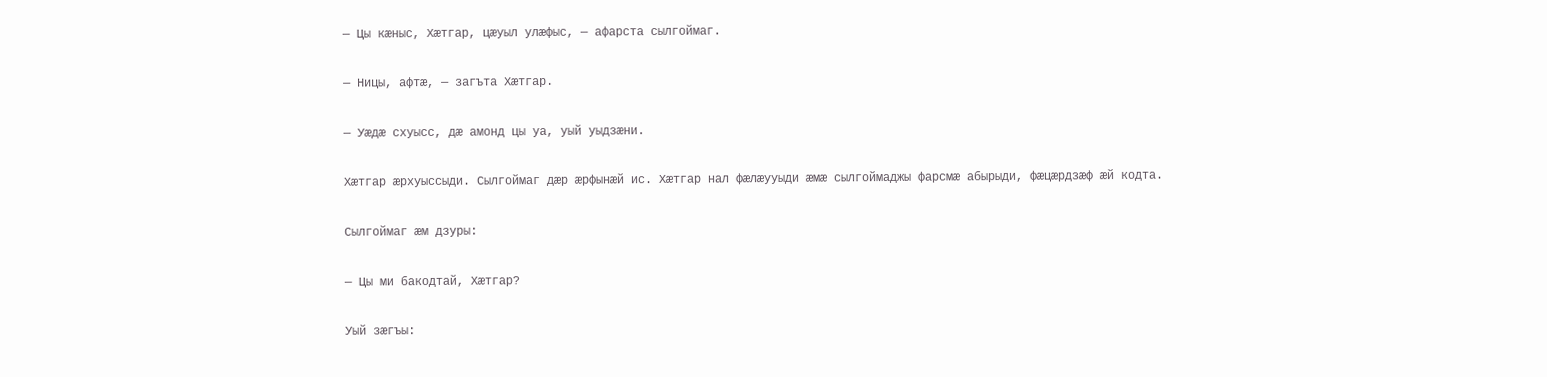— Цы кæныс, Хæтгар, цæуыл улæфыс, — афарста сылгоймаг.

— Ницы, афтæ, — загъта Хæтгар.

— Уæдæ схуысс, дæ амонд цы уа, уый уыдзæни.

Хæтгар æрхуыссыди. Сылгоймаг дæр æрфынæй ис. Хæтгар нал фæлæууыди æмæ сылгоймаджы фарсмæ абырыди, фæцæрдзæф æй кодта.

Сылгоймаг æм дзуры:

— Цы ми бакодтай, Хæтгар?

Уый зæгъы: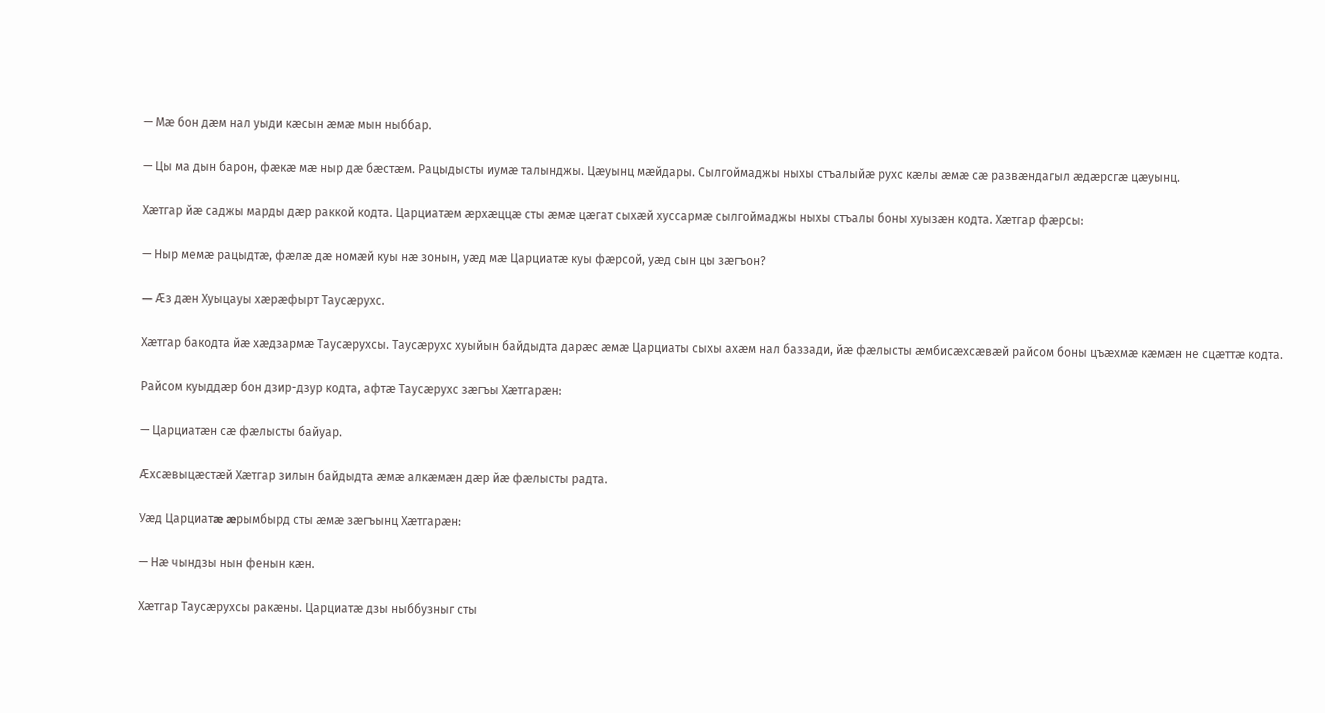— Мæ бон дæм нал уыди кæсын æмæ мын ныббар.

— Цы ма дын барон, фæкæ мæ ныр дæ бæстæм. Рацыдысты иумæ талынджы. Цæуынц мæйдары. Сылгоймаджы ныхы стъалыйæ рухс кæлы æмæ сæ развæндагыл æдæрсгæ цæуынц.

Хæтгар йæ саджы марды дæр раккой кодта. Царциатæм æрхæццæ сты æмæ цæгат сыхæй хуссармæ сылгоймаджы ныхы стъалы боны хуызæн кодта. Хæтгар фæрсы:

— Ныр мемæ рацыдтæ, фæлæ дæ номæй куы нæ зонын, уæд мæ Царциатæ куы фæрсой, уæд сын цы зæгъон?

— Æз дæн Хуыцауы хæрæфырт Таусæрухс.

Хæтгар бакодта йæ хæдзармæ Таусæрухсы. Таусæрухс хуыйын байдыдта дарæс æмæ Царциаты сыхы ахæм нал баззади, йæ фæлысты æмбисæхсæвæй райсом боны цъæхмæ кæмæн не сцæттæ кодта.

Райсом куыддæр бон дзир-дзур кодта, афтæ Таусæрухс зæгъы Хæтгарæн:

— Царциатæн сæ фæлысты байуар.

Æхсæвыцæстæй Хæтгар зилын байдыдта æмæ алкæмæн дæр йæ фæлысты радта.

Уæд Царциатæ æрымбырд сты æмæ зæгъынц Хæтгарæн:

— Нæ чындзы нын фенын кæн.

Хæтгар Таусæрухсы ракæны. Царциатæ дзы ныббузныг сты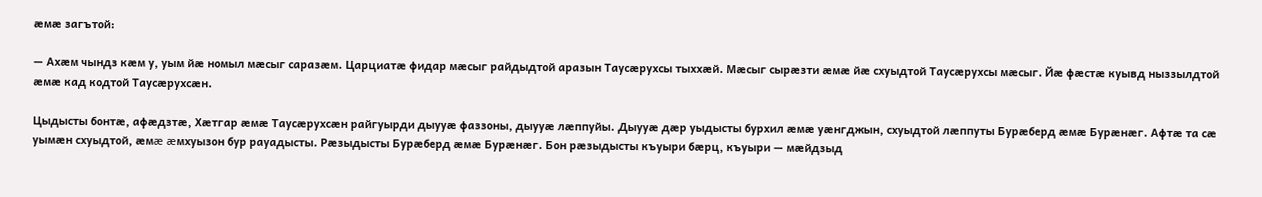æмæ загътой:

— Ахæм чындз кæм у, уым йæ номыл мæсыг саразæм. Царциатæ фидар мæсыг райдыдтой аразын Таусæрухсы тыххæй. Мæсыг сырæзти æмæ йæ схуыдтой Таусæрухсы мæсыг. Йæ фæстæ куывд ныззылдтой æмæ кад кодтой Таусæрухсæн.

Цыдысты бонтæ, афæдзтæ, Хæтгар æмæ Таусæрухсæн райгуырди дыууæ фаззоны, дыууæ лæппуйы. Дыууæ дæр уыдысты бурхил æмæ уæнгджын, схуыдтой лæппуты Бурæберд æмæ Бурæнæг. Афтæ та сæ уымæн схуыдтой, æмæ æмхуызон бур рауадысты. Рæзыдысты Бурæберд æмæ Бурæнæг. Бон рæзыдысты къуыри бæрц, къуыри — мæйдзыд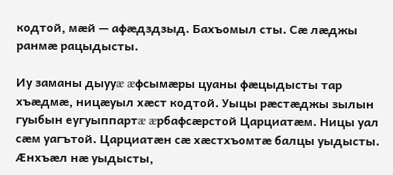кодтой, мæй — афæдздзыд. Бахъомыл сты. Сæ лæджы ранмæ рацыдысты.

Иу заманы дыууæ æфсымæры цуаны фæцыдысты тар хъæдмæ, ницæуыл хæст кодтой. Уыцы рæстæджы зылын гуыбын еугуыппартæ æрбафсæрстой Царциатæм. Ницы уал сæм уагътой. Царциатæн сæ хæстхъомтæ балцы уыдысты. Æнхъæл нæ уыдысты,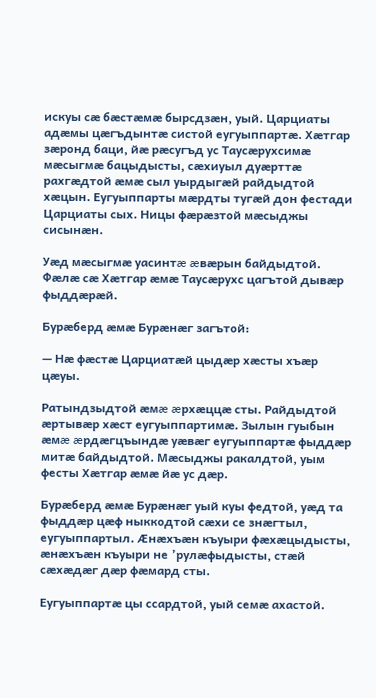искуы сæ бæстæмæ бырсдзæн, уый. Царциаты адæмы цæгъдынтæ систой еугуыппартæ. Хæтгар зæронд баци, йæ рæсугъд ус Таусæрухсимæ мæсыгмæ бацыдысты, сæхиуыл дуæрттæ рахгæдтой æмæ сыл уырдыгæй райдыдтой хæцын. Еугуыппарты мæрдты тугæй дон фестади Царциаты сых. Ницы фæрæзтой мæсыджы сисынæн.

Уæд мæсыгмæ уасинтæ æвæрын байдыдтой. Фæлæ сæ Хæтгар æмæ Таусæрухс цагътой дывæр фыддæрæй.

Бурæберд æмæ Бурæнæг загътой:

— Нæ фæстæ Царциатæй цыдæр хæсты хъæр цæуы.

Ратындзыдтой æмæ æрхæццæ сты. Райдыдтой æртывæр хæст еугуыппартимæ. Зылын гуыбын æмæ æрдæгцъындæ уæвæг еугуыппартæ фыддæр митæ байдыдтой. Мæсыджы ракалдтой, уым фесты Хæтгар æмæ йæ ус дæр.

Бурæберд æмæ Бурæнæг уый куы федтой, уæд та фыддæр цæф ныккодтой сæхи се знæгтыл, еугуыппартыл. Æнæхъæн къуыри фæхæцыдысты, æнæхъæн къуыри не ’рулæфыдысты, стæй сæхæдæг дæр фæмард сты.

Еугуыппартæ цы ссардтой, уый семæ ахастой.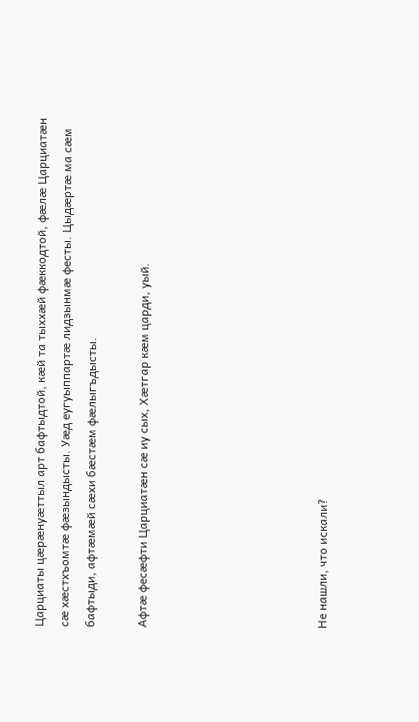Царциаты цæрæнуæттыл арт бафтыдтой, кæй та тыххæй фæккодтой, фæлæ Царциатæн сæ хæстхъомтæ фæзындысты. Уæд еугуыппартæ лидзынмæ фесты. Цыдæртæ ма сæм бафтыди, афтæмæй сæхи бæстæм фæлыгъдысты.

Афтæ фесæфти Царциатæн сæ иу сых, Хæтгар кæм царди, уый.






Не нашли, что искали?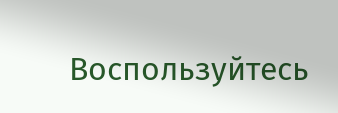Воспользуйтесь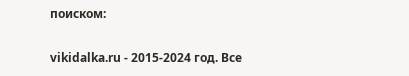поиском:

vikidalka.ru - 2015-2024 год. Все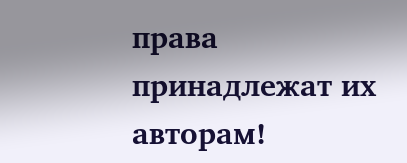права принадлежат их авторам!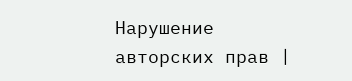Нарушение авторских прав |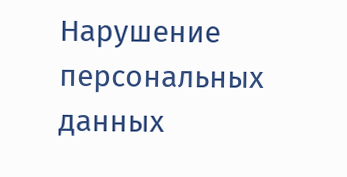Нарушение персональных данных